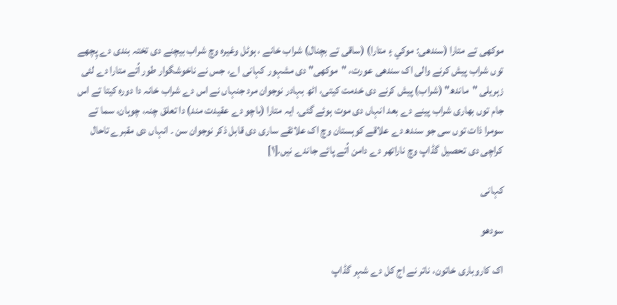موکھی تے متارا (سندھی: موکي ۽ متارا) (ساقی تے بچنال) شراب خانے ، ہوٹل وغیرہ وچ شراب بیچنے دی تختہ بندی دے پِچھے توں شراب پیش کرنے والی اک سندھی عورت، "موکھی" دی مشہور کہانی اے، جس نے ناخوشگوار طور اُتے متارا دے لئی زہریلی "ماندھ" (شراب) پیش کرنے دی خدمت کيتی، اٹھ بہادر نوجوان مرد جنہاں نے اس دے شراب خانہ دا دورہ کيتا تے اس جام توں بھاری شراب پینے دے بعد انہاں دی موت ہوئے گئی. ایہ متارا (باچو دے عقیدت مند) دا تعلق چنہ، چوہان، سما تے سومرا ذات توں سی جو سندھ دے علاقے کوہستان وچ اک علائقے ساری دی قابل ذکر نوجوان سن ۔ انہاں دی مقبرے تاحال کراچی دی تحصیل گڈاپ وچ ناراتھر دے دامن اُتے پائے جاندے نيں.[۱]

کہانی

سودھو

اک کاروباری خاتون، ناتر نے اج کل دے شہر گڈاپ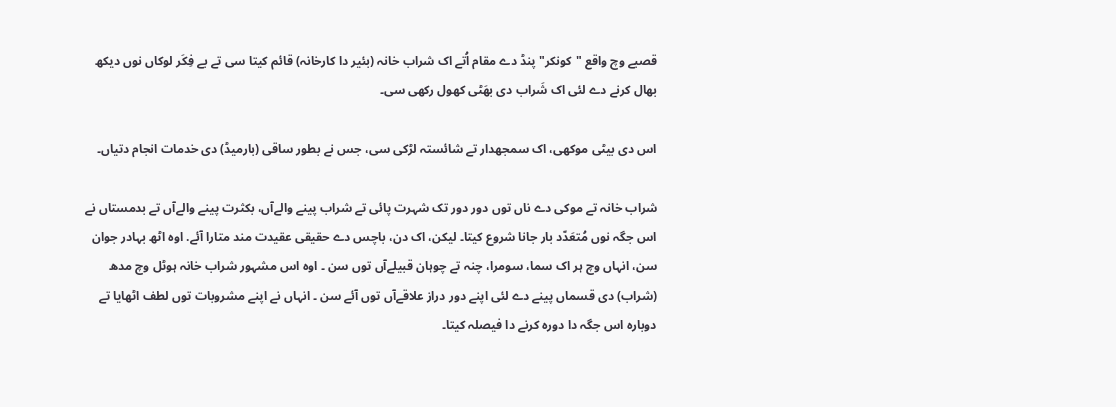قصبے وچ واقع "کونکر" پنڈ دے مقام اُتے اک شراب خانہ (بئیر دا کارخانہ) قائم کيتا سی تے بے فِکَر لوکاں نوں دیکھ بھال کرنے دے لئی اک شَراب دی بھَٹی کھول رکھی سی۔

اس دی بیٹی موکھی، اک سمجھدار تے شائستہ لڑکی سی، جس نے بطور ساقی (بارمیڈ) دی خدمات انجام دتیاں۔

شراب خانہ تے موکی دے ناں توں دور دور تک شہرت پائی تے شراب پینے والےآں، بکثرت پینے والےآں تے بدمستاں نے اس جگہ نوں مُتعَدّد بار جانا شروع کيتا۔ لیکن، اک دن، باچس دے حقیقی عقیدت مند متارا آئے. اوہ اٹھ بہادر جوان سن، انہاں وچ ہر اک سما، سومرا، چنہ تے چوہان قبیلےآں توں سن ۔ اوہ اس مشہور شراب خانہ ہوٹل وچ مدھ (شراب) دی قسماں پینے دے لئی اپنے دور دراز علاقےآں توں آئے سن ۔ انہاں نے اپنے مشروبات توں لطف اٹھایا تے دوبارہ اس جگہ دا دورہ کرنے دا فیصلہ کيتا۔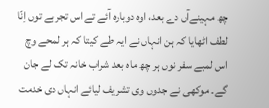چھ مہینےآں دے بعد، اوہ دوبارہ آئے تے اس تجربے توں اِنّا لطف اٹھایا کہ ہن انہاں نے ایہ طے کيتا کہ ہر لمحے وچ اس لمبے سفر نوں ہر چھ ماہ بعد شراب خانہ تک لے جان گے۔ موکهی نے جدوں وی تشریف لیائے انہاں دی خدمت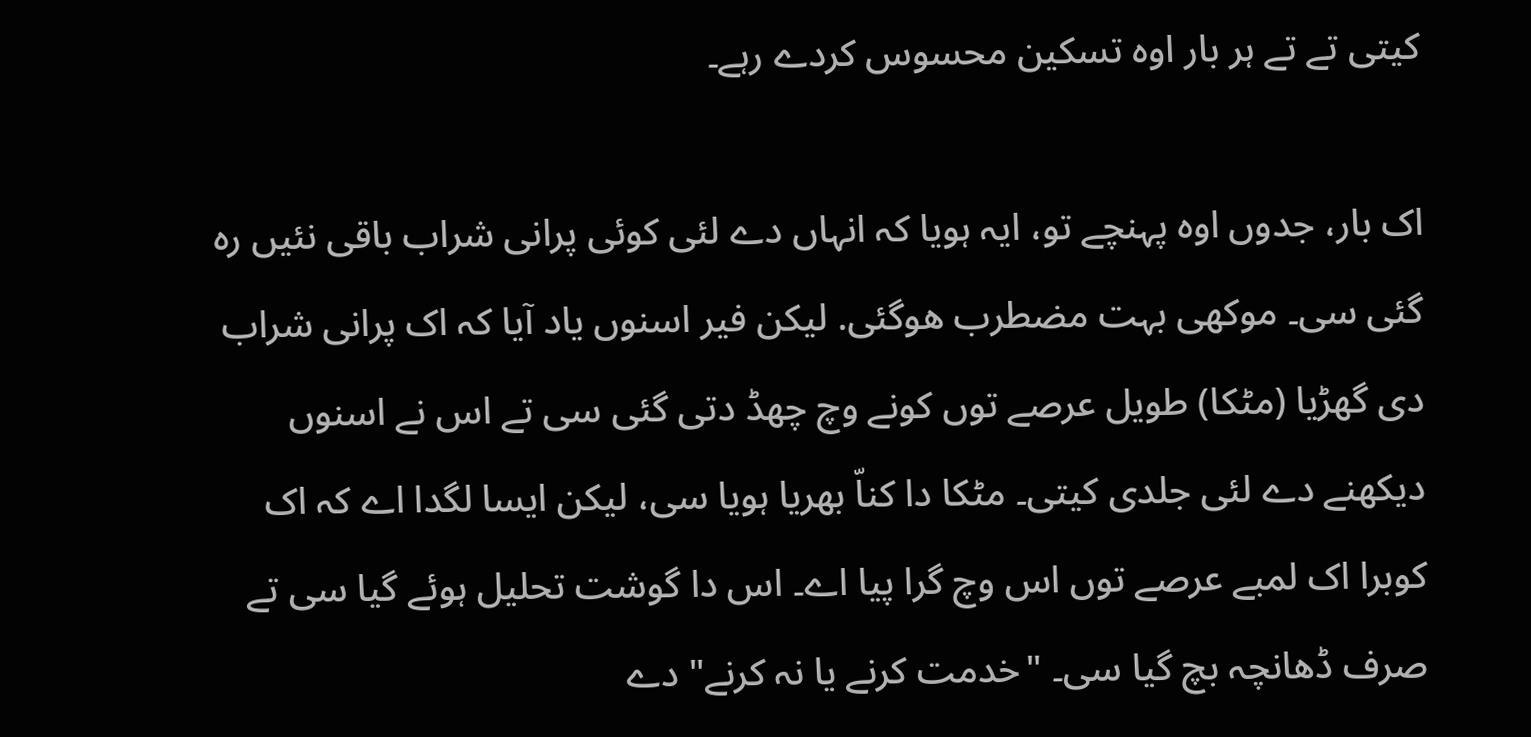کيتی تے تے ہر بار اوہ تسکین محسوس کردے رہے۔

اک بار، جدوں اوہ پہنچے تو، ایہ ہويا کہ انہاں دے لئی کوئی پرانی شراب باقی نئيں رہ گئی سی۔ موکهی بہت مضطرب ھوگئی. لیکن فیر اسنوں یاد آیا کہ اک پرانی شراب دی گھڑیا (مٹکا) طویل عرصے توں کونے وچ چھڈ دتی گئی سی تے اس نے اسنوں دیکھنے دے لئی جلدی کيتی۔ مٹکا دا کناّ بھریا ہويا سی، لیکن ایسا لگدا اے کہ اک کوبرا اک لمبے عرصے توں اس وچ گرا پيا اے۔ اس دا گوشت تحلیل ہوئے گیا سی تے صرف ڈھانچہ بچ گیا سی۔ "خدمت کرنے یا نہ کرنے" دے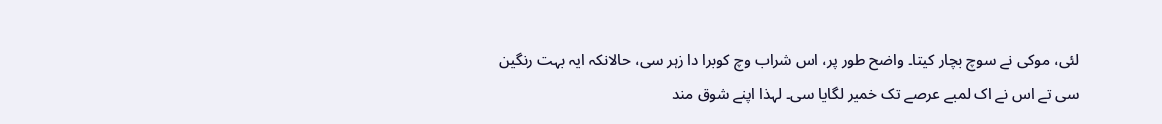لئی، موکی نے سوچ بچار کيتا۔ واضح طور پر، اس شراب وچ کوبرا دا زہر سی، حالانکہ ایہ بہت رنگین سی تے اس نے اک لمبے عرصے تک خمیر لگایا سی۔ لہذا اپنے شوق مند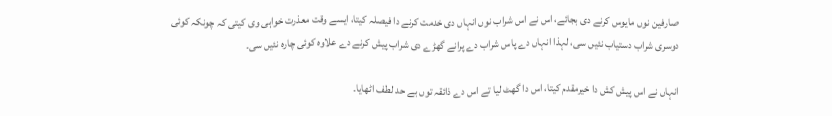صارفین نوں مایوس کرنے دی بجائے، اس نے اس شراب نوں انہاں دی خدمت کرنے دا فیصلہ کيتا، ايسے وقت معذرت خواہی وی کیتی کہ چونکہ کوئی دوسری شراب دستیاب نئيں سی، لہذا انہاں دے پاس شراب دے پرانے گھڑے دی شراب پیش کرنے دے علاوہ کوئی چارہ نئيں سی۔

انہاں نے اس پیش کش دا خیرمقدم کيتا، اس دا گھٹ لیا تے اس دے ذائقہ توں بے حد لطف اٹھایا۔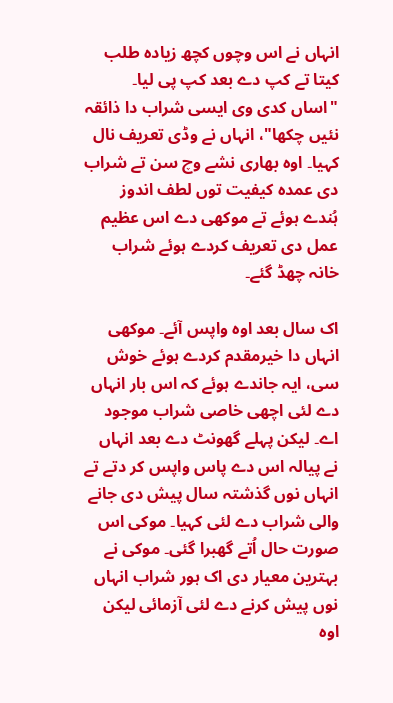انہاں نے اس وچوں کچھ زیادہ طلب کيتا تے کپ دے بعد کپ پی لیا۔ "اساں کدی وی ایسی شراب دا ذائقہ نئيں چکھا"، انہاں نے وڈی تعریف نال کہیا۔ اوہ بھاری نشے وچ سن تے شراب دی عمدہ کیفیت توں لطف اندوز ہُندے ہوئے تے موکهی دے اس عظیم عمل دی تعریف کردے ہوئے شراب خانہ چھڈ گئے۔

اک سال بعد اوہ واپس آئے۔ موکهی انہاں دا خیرمقدم کردے ہوئے خوش سی، ایہ جاندے ہوئے کہ اس بار انہاں دے لئی اچھی خاصی شراب موجود اے۔ لیکن پہلے گھونٹ دے بعد انہاں نے پیالہ اس دے پاس واپس کر دتے تے انہاں نوں گذشتہ سال پیش دی جانے والی شراب دے لئی کہیا۔ موکی اس صورت حال اُتے گھبرا گئی۔ موکی نے بہترین معیار دی اک ہور شراب انہاں نوں پیش کرنے دے لئی آزمائی لیکن اوہ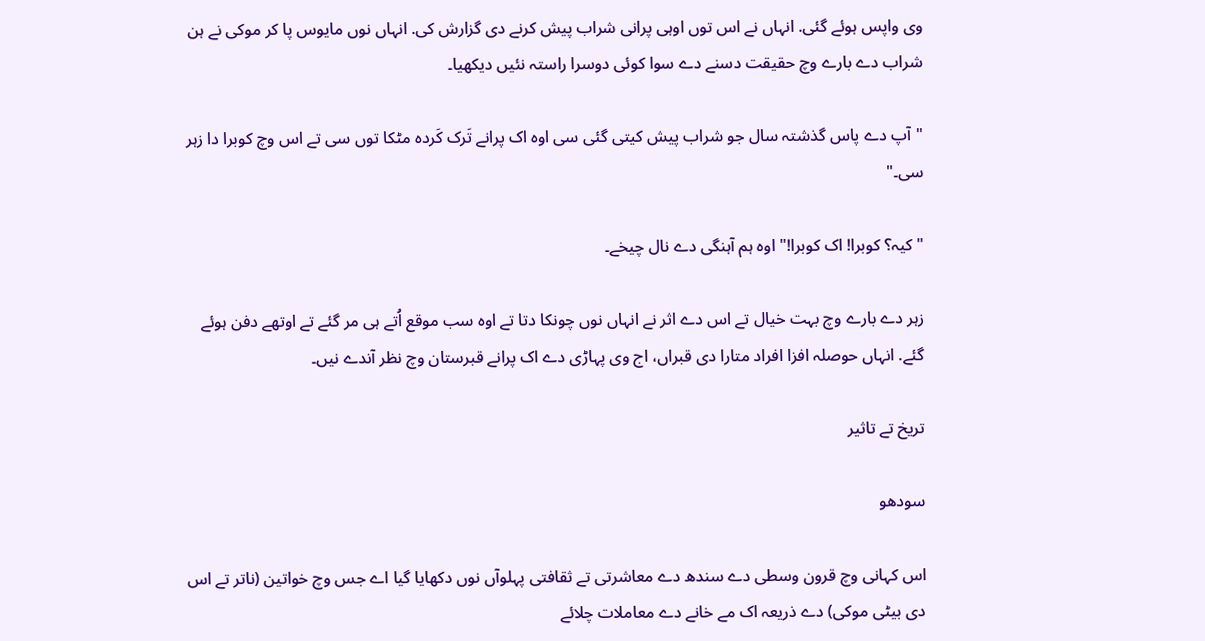وی واپس ہوئے گئی. انہاں نے اس توں اوہی پرانی شراب پیش کرنے دی گزارش کی. انہاں نوں مایوس پا کر موکی نے ہن شراب دے بارے وچ حقیقت دسنے دے سوا کوئی دوسرا راستہ نئيں دیکھیا۔

"آپ دے پاس گذشتہ سال جو شراب پیش کيتی گئی سی اوہ اک پرانے تَرک کَردہ مٹکا توں سی تے اس وچ کوبرا دا زہر سی۔"

"کيہ؟ کوبرا! اک کوبرا!" اوہ ہم آہنگی دے نال چیخے۔

زہر دے بارے وچ بہت خیال تے اس دے اثر نے انہاں نوں چونکا دتا تے اوہ سب موقع اُتے ہی مر گئے تے اوتھے دفن ہوئے گئے. انہاں حوصلہ افزا افراد متارا دی قبراں، اج وی پہاڑی دے اک پرانے قبرستان وچ نظر آندے نيں۔

تریخ تے تاثیر

سودھو

اس کہانی وچ قرون وسطی دے سندھ دے معاشرتی تے ثقافتی پہلوآں نوں دکھایا گیا اے جس وچ خواتین (ناتر تے اس دی بیٹی موکی) دے ذریعہ اک مے خانے دے معاملات چلائے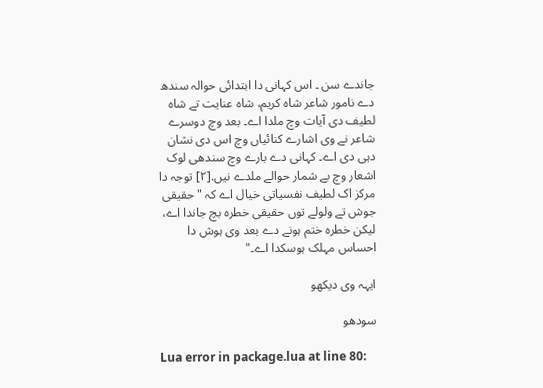جاندے سن ۔ اس کہانی دا ابتدائی حوالہ سندھ دے نامور شاعر شاہ کریم، شاہ عنایت تے شاہ لطیف دی آیات وچ ملدا اے۔ بعد وچ دوسرے شاعر نے وی اشارے کنائیاں وچ اس دی نشان دہی دی اے۔ کہانی دے بارے وچ سندھی لوک اشعار وچ بے شمار حوالے ملدے نيں.[۲] توجہ دا مرکز اک لطیف نفسیاتی خیال اے کہ "حقیقی جوش تے ولولے توں حقیقی خطرہ بچ جاندا اے، لیکن خطرہ ختم ہونے دے بعد وی ہوش دا احساس مہلک ہوسکدا اے۔"

ایہہ وی دیکھو

سودھو

Lua error in package.lua at line 80: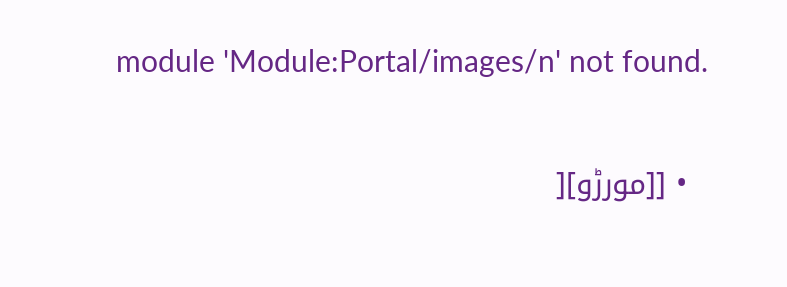module 'Module:Portal/images/n' not found.

  • [[مورڑو][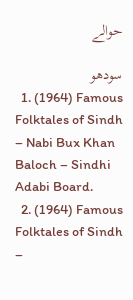حوالے

سودھو
  1. (1964) Famous Folktales of Sindh – Nabi Bux Khan Baloch – Sindhi Adabi Board.
  2. (1964) Famous Folktales of Sindh –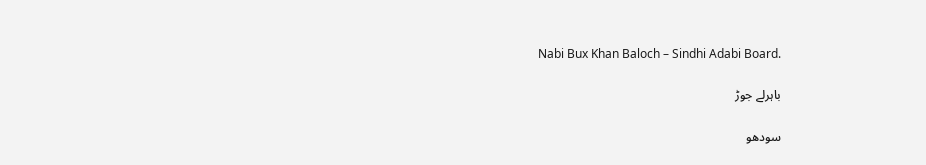Nabi Bux Khan Baloch – Sindhi Adabi Board.

باہرلے جوڑ

سودھو